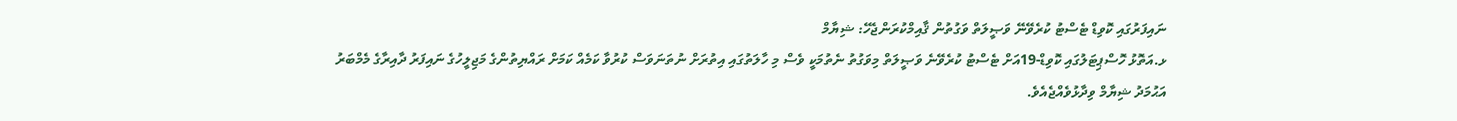ނައިފަރުގައި ކޮވިޑް ޓެސްޓު ކުރެވޭނޭ ވަޞީލަތް ވަގުތުން ޤާއިމްކުރަންޖެހޭ: ޝިޔާމް
ޅ.އަތޮޅު ހޮސްޕިޓަލުގައި ކޮވިޑް-19އަށް ޓެސްޓު ކުރެވޭނެ ވަޞީލަތް މިވަގުތު ނެތުމަކީ ވެސް މި ހާލަތުގައި އިތުރަށް ނުތަނަވަސް ކުރުވާ ކަމެއް ކަމަށް ރައްޔިތުންގެ މަޖިލީހުގެ ނައިފަރު ދާއިރާގެ މެމްބަރު އަޙުމަދު ޝިޔާމް ވިދާޅުވެއްޖެއެވެ.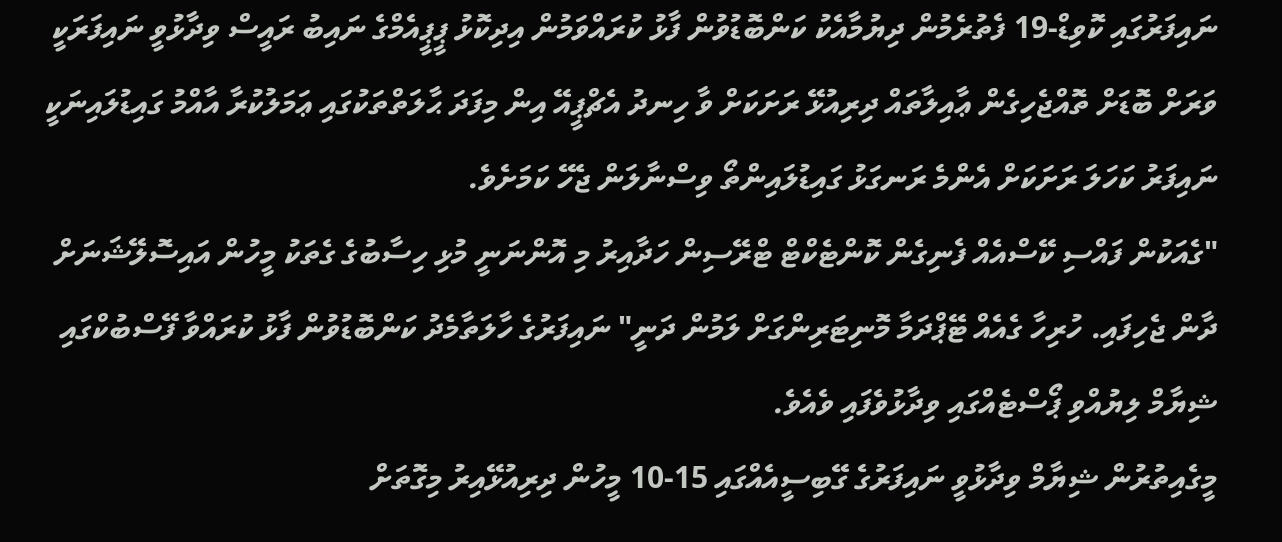ނައިފަރުގައި ކޮވިޑް-19 ފެތުރެމުން ދިޔުމާއެކު ކަންބޮޑުވުން ފާޅު ކުރައްވަމުން އިދިކޮޅު ޕީޕީއެމްގެ ނައިބު ރައީސް ވިދާޅުވީ ނައިފަރަކީ ވަރަށް ބޮޑަށް ތޮއްޖެހިގެން ޢާއިލާތައް ދިރިއުޅޭ ރަށަކަށް ވާ ހިނދު އެޗްޕީއޭ އިން މިފަދަ ޙާލަތްތަކުގައި ޢަމަލުކުރާ އާއްމު ގައިޑުލައިނަކީ ނައިފަރު ކަހަލަ ރަށަކަށް އެންމެ ރަނގަޅު ގައިޑުލައިންތޯ ވިސްނާލަން ޖެހޭ ކަމަށެވެ.
"ގެއަކުން ފައްސި ކޭސްއެއް ފެނިގެން ކޮންޓެކްޓް ޓްރޭސިން ހަދާއިރު މި އޮންނަނީ މުޅި ހިސާބުގެ ގެތަކު މީހުން އައިސޮލޭޝަނަށް ދާން ޖެހިފައި. ހުރިހާ ގެއެއް ޓޭޕްދަމާ މޮނިޓަރިންގަށް ލަމުން ދަނީ" ނައިފަރުގެ ހާލަތާމެދު ކަންބޮޑުވުން ފާޅު ކުރައްވާ ފޭސްބުކްގައި ޝިޔާމް ލިޔުއްވި ޕޯސްޓެއްގައި ވިދާޅުވެފައި ވެއެވެ.
މީގެއިތުރުން ޝިޔާމް ވިދާޅުވީ ނައިފަރުގެ ގޭބިސީއެއްގައި 15-10 މީހުން ދިރިއުޅޭއިރު މިގޮތަށް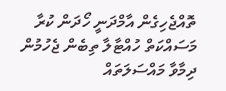ތޮއްޖެހިގެން އާމްދަނީ ހޯދަން ކުރާ މަސައްކަތް ހުއްޓާލާ ތިބެން ޖެހުމުން ދިމާވާ މައްސަލަތައް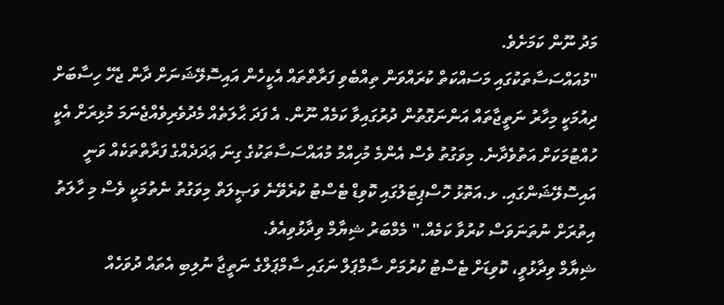މަދު ނޫން ކަމަށެވެ.
"މުއައްސަސާތަކުގައި މަސައްކަތް ކުރައްވަން ތިއްބެވި ފަރާތްތައް އެކީހެން އައިސޮލޭޝަނަށް ދާން ޖެހޭ ހިސާބަށް ދިއުމަކީ މިހާރު ނަތީޖާތައް އަންނަގޮތުން ދުރުގައިވާ ކަމެއް ނޫން. އެ ފަދަ ޙާލަތެއް މެދުވެރިވެއްޖެނަމަ މުޅިރަށް އެކީ ހުއްޓުމަކަށް އަތުވެދާނެ. މިވަގުތު ވެސް އެންމެ މުހިއްމު މުއައްސަސާތަކުގެ ގިނަ ޢަދަދެއްގެ ފަރާތްތަކެއް ވަނީ އައިސޮލޭޝަންގައި. ޅ.އަތޮޅު ހޮސްޕިޓަލުގައި ކޮވިޑް ޓެސްޓު ކުރެވޭނެ ވަޞީލަތް މިވަގުތު ނެތުމަކީ ވެސް މި ހާލަތު އިތުރަށް ނުތަނަވަސް ކުރުވާ ކަމެއް." މެމްބަރު ޝިޔާމް ވިދާޅުވިއެވެ.
ޝިޔާމް ވިދާޅުވީ، ކޮވިޑަށް ޓެސްޓު ކުރުމަށް ސާމްޕަލް ނަގައި ސާމްޕަލްގެ ނަތީޖާ ނުލިބި އެތައް ދުވަހެއް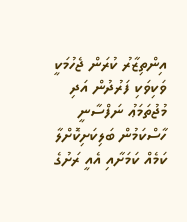އިންތިޒާރު ކުރަން ޖެހުމަކީ ވަކިވަކި ފަރުދުން އަދި މުޖުތަމަޢު ނަފްސާނީ ހާސްކަމުން ބަލިކަށިކޮށްލާ ކަމެއް ކަމަށާއި އެއީ ރަށުގެ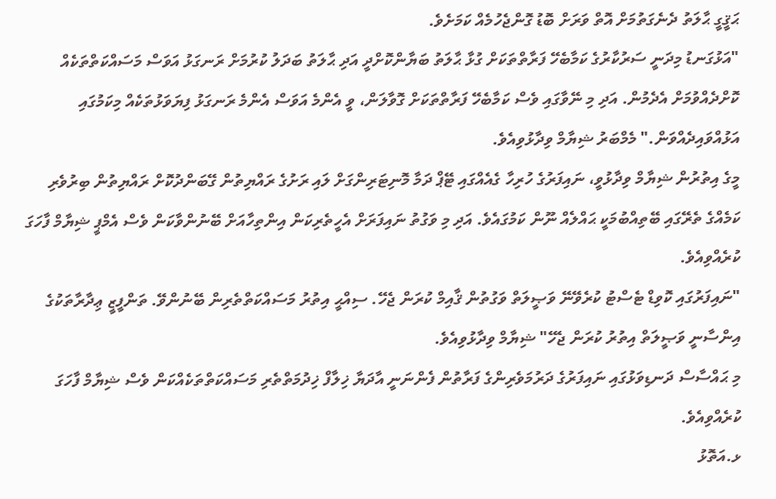ޙަޤީގީ ޙާލަތު ދެނެގަތުމަށް އޮތް ވަރަށް ބޮޑު ގޮންޖެހުމެއް ކަމަށެވެ.
"އަޅުގަނޑު މިދަނީ ސަރުކާރުގެ ކަމާބެހޭ ފަރާތްތަކަށް ގުޅާ ޙާލަތު ބަޔާންކޮށްދީ އަދި ޙާލަތު ބަދަލު ކުރުމަށް ރަނގަޅު އަވަސް މަސައްކަތްތަކެއް ކޮށްދެއްވުމަށް އެދެމުން. އަދި މި ނޭވާގައި ވެސް ކަމާބެހޭ ފަރާތްތަކަށް ގޮވާލަން، ވީ އެންމެ އަވަސް އެންމެ ރަނގަޅު ފިޔަވަޅުތަކެއް މިކަމުގައި އަޅުއްވައިދެއްވަން." މެމްބަރު ޝިޔާމް ވިދާޅުވިއެވެ.
މީގެ އިތުރުން ޝިޔާމް ވިދާޅުވީ، ނައިފަރުގެ ހުރިހާ ގެއެއްގައި ޓޭޕް ދަމާ މޮނިޓަރިންގަށް ލައި ރަށުގެ ރައްޔިތުން ގޭބަންދުކޮށް ރައްޔިތުން ބިރުވެރި ކަމެއްގެ ތެރޭގައި ބޭތިއްބުމަކީ ޙައްލެއް ނޫން ކަމުގައެވެ. އަދި މި ވަގުތު ނައިފަރަށް އެހީތެރިކަން އިންތިހާއަށް ބޭނުންވާކަން ވެސް އެމްޕީ ޝިޔާމް ފާހަގަ ކުރެއްވިއެވެ.
"ނައިފަރުގައި ކޮވިޑް ޓެސްޓު ކުރެވޭނޭ ވަޞީލަތް ވަގުތުން ޤާއިމް ކުރަން ޖެހޭ. ސިއްޙީ އިތުރު މަސައްކަތްތެރިން ބޭނުންވޭ. ތަންފީޒީ ޢިދާރާތަކުގެ އިންސާނީ ވަޞީލަތް އިތުރު ކުރަން ޖެހޭ" ޝިޔާމް ވިދާޅުވިއެވެ.
މި ޙައްސާސް ދަނޑިވަޅުގައި ނައިފަރުގެ ދަރުމަވެރިންގެ ފަރާތުން ފެންނަނީ އާދަޔާ ޚިލާފް ޚިދުމަތްތެރި މަސައްކަތްތަކެއްކަން ވެސް ޝިޔާމް ފާހަގަ ކުރެއްވިއެވެ.
ޅ.އަތޮޅު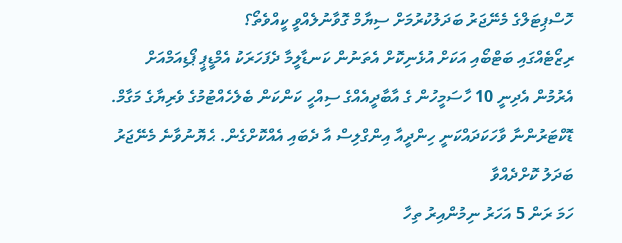ހޮސްޕިޓަލްގެ މެނޭޖަރު ބަދަލުކުރުމަށް ސިޔާމް ގޮވާނުލެއްވީ ކީއްވެތޯ؟
ރިޒޯޓެއްގައި ބަޓްބޯއި އަކަށް އުޅެނިކޮށް އެތަނުން ކަނޑާލީމާ ދެފަހަރަކު އެމްޑީޕީ ޕޯޑިއަމްއަށް އެރުމުން އެދިނީ 10 ހާސަމީހުން ގެ އާބާދީއެއްގެ ސިއްހީ ކަންކަން ބެލެހެއްޓުމުގެ ވެރިޔާގެ މަގާމް. ޑޮކްޓަރުންނާ ވާހަކަދައްކަނީ ހިންދީއާ އިންގްލިސް އާ ދެބައި އެއްކޮށްގެން. ޙެޔޮނުވާނެ މެނޭޖަރު ބަދަލު ކޮށްދެއްވާ
ހަމަ ރަން 5 އަހަރު ނިމުންއިރު ތިހާ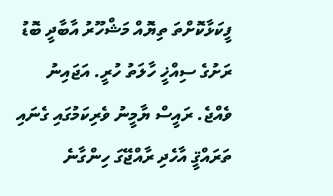ފީކަޅާކޮށްތަ ތިޔޮއް މަޝްހޫރު އާބާދީ ބޮޑު ރަށުގެ ސިއްޚީ ހާލަތު ހުރީ. އަޖައިނު ވެއްޖެ. ރައީސް ޔާމީނު ވެރިކަމުގައި ގެނައި ތަރައްޤީ އާހެދި ރާއްޖޭގަ ހިންގާނެ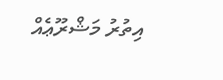އިތުރު މަޝްރޫޢެއް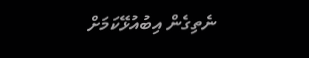ނެތިގެން އިބުއުޅޭކަމަށް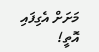މަށަށް އެގިފައި އޮތީ!